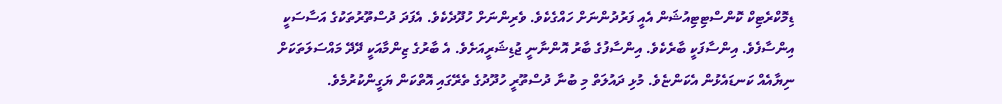ޑިމޮކްރެޓިކް ކޮންސްޓިޓިއުޝަން އެއީ ފަރުދުންނަށް ހައްގެކެވެ. ވެރިންނަށް ހުދޫދެކެވެ. އެފަދަ ދުސްތޫރުތަކުގެ އަސާސަކީ އިންސާފެވެ. އިންސާފަކީ ބާރެކެވެ. އިންސާފުގެ ބާރު އޮންނާނީ ޖުޑިޝަރީއަށެވެ. އެ ބާރުގެ ޒިންމާއަކީ ދޭދޭ މައްސަލަތަކަށް ނިޔާއެއް ކަނޑައެޅުން އެކަންޏެވެ. މުޅި ދައުލަތް މި ބުނާ ދުސްތޫރީ ހުދޫދުގެ ތެރޭގައި އޮތްކަން ޔަގީންކުރުމެވެ.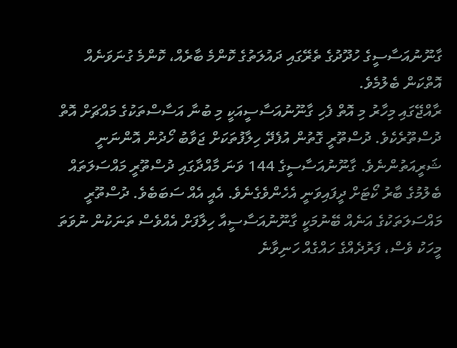ގާނޫނުއަސާސީގެ ހުދޫދުގެ ތެރޭގައި ދައުލަތުގެ ކޮންމެ ބާރެއް، ކޮންމެ ގުނަވަނެއް އޮތްކަން ބެލުމެވެ.
ރާއްޖޭގައި މިހާރު މި އޮތް ފެހި ގާނޫނުއަސާސީއަކީ މި ބުނާ އަސާސްތަކުގެ މައްޗަށް އޮތް ދުސްތޫރެކެވެ. ދުސްތޫރީ ގޮތުން އުފެދޭ ހިލާފުތަކަށް ޖަވާބު ހޯދުން އޮންނަނީ ޝަރީއަތުންނެވެ. ގާނޫނުއަސާސީގެ 144 ވަނަ މާއްދާގައި ދުސްތޫރީ މައްސަލަތައް ބެލުމުގެ ބާރު ކޯޓަށް ދީފައިވަނީ އެހެންވެގެނެވެ. އެއީ އެއް ސަބަބެވެ. ދުސްތޫރީ މައްސަލަތަކުގެ އަނެއް ބޭނުމަކީ ގާނޫނުއަސާސީއާ ހިލާފަށް އެއްވެސް ތަނަކުން ނުވަތަ މީހަކު ވެސް، ފަރުދެއްގެ ހައްގެއް ހަނިވާނެ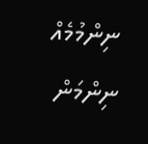ނިންމުމެއް ނިންމަން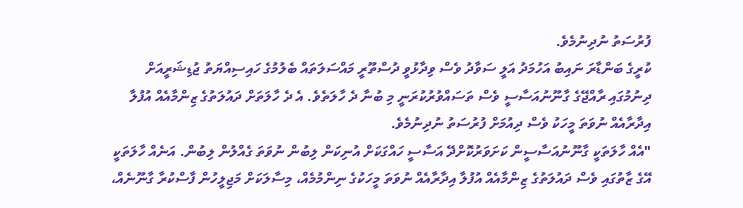ފުރުސަތު ނުދިނުމެވެ.
ކުރީގެ ބަންޑާރަ ނައިބު އަހުމަދު އަލީ ސަވާދު ވެސް ވިދާޅުވީ ދުސްތޫރީ މައްސަލަތައް ބެލުމުގެ ހައިސިއްޔަތު ޖުޑިޝަރީއަށް ދިނުމުގައި ރާއްޖޭގެ ގާނޫނުއަސާސީ ވެސް ތަސައްވުރުކުރަނީ މި ބުނާ ދެ ހާލަތެވެ. އެ ދެ ހާލަތަށް ދައުލަތުގެ ޒިންމާއެއް އުފުލާ އިދާރާއެއް ނުވަތަ މީހަކު ވެސް ދިއުމަށް ފުރުސަތު ނުދިނުމެވެ.
"އެއް ހާލަތަކީ ގާނޫނުއަސާސީން ކަށަވަރުކޮށްދޭ އަސާސީ ހައްގަކަށް އުނިކަން ލިބުން ނުވަތަ ގެއްލުން ލިބުން. އަނެއް ހާލަތަކީ އޭގެ ޒާތުގައި ވެސް ދައުލަތުގެ ޒިންމާއެއް އުފުލާ އިދާރާއެއް ނުވަތަ މީހަކުގެ ނިންމުމެއް، މިސާލަކަށް މަޖިލީހުން ފާސްކުރާ ގާނޫނެއް،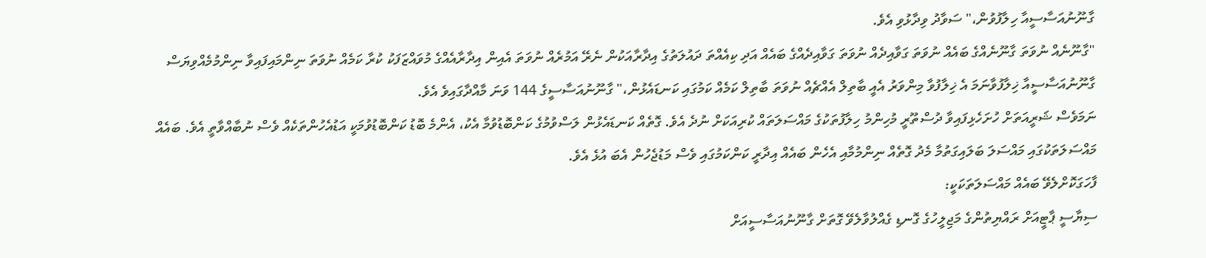ގާނޫނުއަސާސީއާ ހިލާފުވުން،" ސަވާދު ވިދާޅުވި އެވެ.
"ގާނޫނެއް ނުވަތަ ގާނޫނެއްގެ ބައެއް ނުވަތަ ގަވާއިދެއް ނުވަތަ ގަވާއިދެއްގެ ބައެއް އަދި ކިއެއްތަ ދައުލަތުގެ އިދާރާއަކުން ނެރޭ އަމުރެއް ނުވަތަ އެއިން އިދާރާއެއްގެ މުވައްޒަފަކު ކުރާ ކަމެއް ނުވަތަ ނިންމައިފައިވާ ނިންމުމެއްވިޔަސް ގާނޫނުއަސާސީއާ ޚިލާފުވާނަމަ އެ ޚިލާފުވާ މިންވަރު އެއީ ބާތިލް އެއްޗެއް ނުވަތަ ބާތިލް ކަމެއް ކަމުގައި ކަނޑައެޅުން،" ގާނޫނުއަސާސީގެ 144 ވަނަ މާއްދާގައިވެ އެވެ.
ނަމަވެސް ޝަރީއަތަށް ހުށަހެޅިފައިވާ ދުސްތޫރީ މުހިންމު ހިލާފުތަކުގެ މައްސަލަތައް ކުރިއަކަށް ނުދެ އެވެ. ގޮތެއް ކަނޑައެޅުން ލަސްވުމުގެ ކަންބޮޑުވުމާ އެކު، އެންމެ ބޮޑު ކަންބޮޑުވުމަކީ އަޑުއެހުންތަކެއް ވެސް ނުބާއްވާތީ އެވެ. ބައެއް މައްސަލަތަކުގައި މައްސަލަ ބަލައިގަތުމާ މެދު ގޮތެއް ނިންމުމާއި އެހެން ބައެއް އިދާރީ ކަންކަމުގައި ވެސް މަޑުޖެހުން އެބަ އުޅެ އެވެ.
ފާހަގަކޮށްލެވޭ ބައެއް މައްސަލަތަކަކީ:
ސިޔާސީ ޕާޓީއަށް ރައްޔިތުންގެ މަޖިލީހުގެ ގޮނޑި ގެއްލުވާލެވޭ ގޮތަށް ގާނޫނުއަސާސީއަށް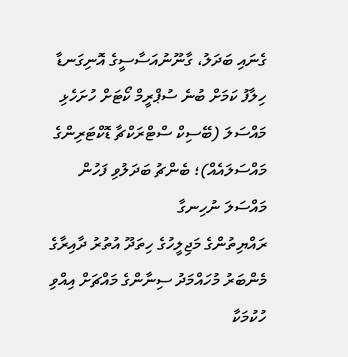ގެނައި ބަދަލު، ގާނޫނުއަސާސީގެ އޮނިގަނޑާ ހިލާފު ކަމަށް ބުނެ ސުޕްރީމް ކޯޓަށް ހުށަހެޅި މައްސަލަ (ބޭސިކް ސްޓްރަކްޗާ ޑޮކްޓަރިންގެ މައްސަލައެއް)؛ ބެންޗު ބަދަލުވި ފަހުން މައްސަލަ ނުހިނގާ
ރައްޔިތުންގެ މަޖިލީހުގެ ހިތަދޫ އުތުރު ދާއިރާގެ މެންބަރު މުހައްމަދު ސިނާންގެ މައްޗަށް އިއްވި ހުކުމަކާ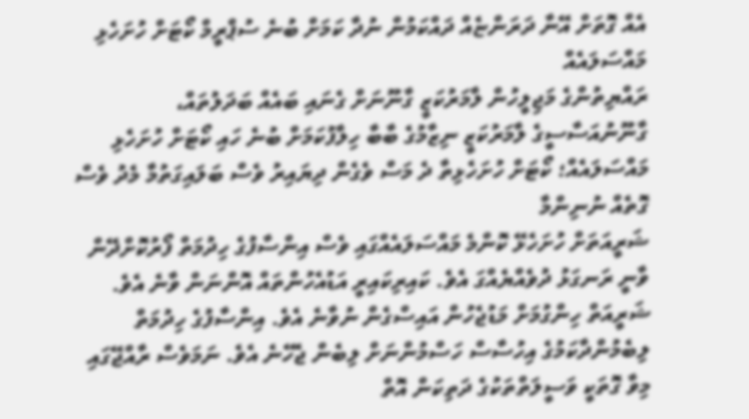އެއް ގޮތަށް އޭނާ ދަރަންޏެއް ދައްކަމުން ނުދާ ކަމަށް ބުނެ ސުޕްރީމް ކޯޓަށް ހުށަހެޅި މައްސަލައެއް
ރައްޔިތުންގެ މަޖިލީހުން ލާމަރުކަޒީ ގާނޫނަށް ގެނައި ބައެއް ބަދަލުތައް، ގާނޫނުއަސާސީގެ ލާމަރުކަޒީ ނިޒާމުގެ ބާބާ ހިލާފުކަމަށް ބުނެ ހައި ކޯޓަށް ހުށަހެޅި މައްސަލައެއް؛ ކޯޓަށް ހުށަހެޅިތާ ދެ މަސް ވެގެން ދިޔައިރު ވެސް ބަލައިގަތުމާ މެދު ވެސް ގޮތެއް ނުނިންމާ
ޝަރީއަތަށް ހުށަހެޅޭ ކޮންމެ މައްސަލައެއްގައި ވެސް އިންސާފުގެ ހިދުމަތް ފޯރުކޮށްދޭން ވާނީ ރަނގަޅު ދުވެއްޔެއްގަ އެވެ. ކައިރިކައިރީ އަޑުއެހުންތައް އޮންނަން ވާނެ އެވެ. ޝަރީއަތް ހިންގުމަށް މަޑުޖެހުން އައިސްގެން ނުވާނެ އެވެ. އިންސާފުގެ ހިދުމަތް ލިބެމުންދާކަމުގެ އިހުސާސް ހަސްމުންނަށް ލިބެން ޖެހޭނެ އެވެ. ނަމަވެސް ރާއްޖޭގައި މިވާ ގޮތަކީ ވަސީލަތްތަކުގެ ދަތިކަން އޮތް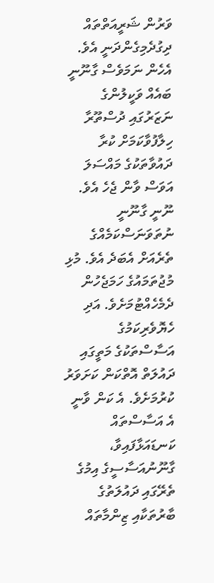ވަރުން ޝަރީއަތްތައް ދިގުދެމިގެންދަނީ އެވެ.
އެހެން ނަމަވެސް ގާނޫނީ ބައެއް ވަކީލުންގެ ނަޒަރުގައި ދުސްތޫރާ ހިލާފުވާކަމަށް ކުރާ ދައުވާތަކުގެ މައްސަލަ އަވަސް ވާން ޖެހެ އެވެ. ނޫނީ ގާނޫނީ ނުތަވަނަސްކަމެއްގެ ތެރެއަށް އެބަދެ އެވެ. މުޅި މުޖުތަމައުގެ ހަމަޖެހުން ދެމެހެއްޓުމަށެވެ. އަދި ހެޔޮވެރިކަމުގެ އަސާސްތަކުގެ މަތީގައި ދައުލަތް އޮތްކަން ކަށަވަރު ކުރުމަށެވެ. އެ ކަން ވާނީ އެ އަސާސްތައް ކަނޑައަޅާފައިވާ، ގާނޫނުއަސާސީގެ އިމުގެ ތެރޭގައި ދައުލަތުގެ ބާރުތަކާއި ޒިންމާތައް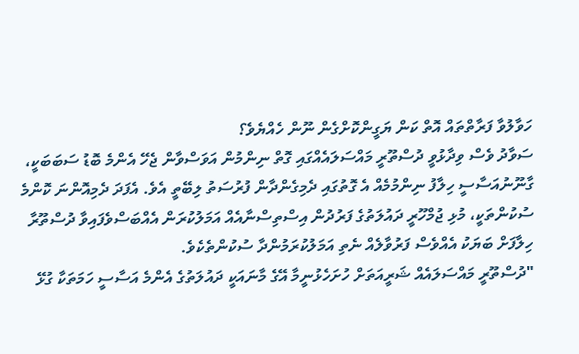ހަވާލުވާ ފަރާތްތައް އޮތް ކަން ޔަގީންކޮށްގެން ނޫން ހެއްޔެވެ؟
ސަވާދު ވެސް ވިދާޅުވީ ދުސްތޫރީ މައްސަލައެއްގައި ގޮތް ނިންމުން އަވަސްވާން ޖެހޭ އެންމެ ބޮޑު ސަބަބަކީ، ގާނޫނުއަސާސީ ހިލާފު ނިންމުމެއް އެ ގޮތުގައި ދެމިގެންދާން ފުރުސަތު ލިބޭތީ އެވެ. އެފަދަ ދެމިއޮންނަ ކޮންމެ ސުކުންތަކީ، މުޅި ޖުމްހޫރީ ދައުލަތުގެ ފަރުދުން އިސްތިސްނާއެއް އަމަލުކުރަން އެއްބަސްވެފައިވާ ދުސްތޫރާ ހިލާފަށް ބަޔަކު އެއްވެސް ފަރުވާލެއް ނެތި އަމަލުކުރަމުންދާ ސުކުންތެކެވެ.
"ދުސްތޫރީ މައްސަލައެއް ޝަރީއަތަށް ހުށަހެޅުނީމާ އޭގެ މާނައަކީ ދައުލަތުގެ އެންމެ އަސާސީ ހަމަތަކާ ގުޅޭ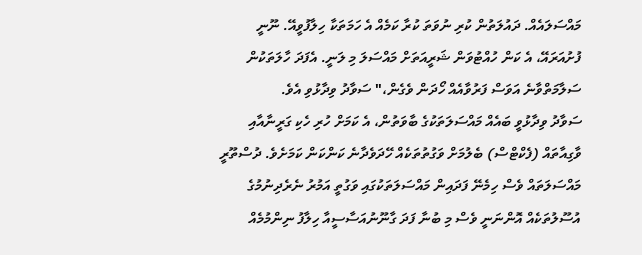މައްސަލައެއް. ދައުލަތުން ކުރި ނުވަތަ ކުރާ ކަމެއް އެ ހަމަތަކާ ހިލާފުވީއޭ. ނޫނީ ފުށުއަރައޭ، އެ ކަން ހުއްޓުވަން ޝަރީއަތަށް މައްސަލަ މި ލަނީ. އެފަދަ ހާލަތަކުން ސަލާމަތްވާނެ އަވަސް ފަރުވާއެއް ހޯދަން ވެގެން،" ސަވާދު ވިދާޅުވި އެވެ.
ސަވާދު ވިދާޅުވީ ބައެއް މައްސަލަތަކުގެ ބާވަތުން، އެ ކަމަށް ހުރި ހެކި ގަރީނާއާއި ވާގިއާތައް (ފެކްޓްސް) ބެލުމަށް ވަގުތުތަކެއް ހޭދަވެދާނެ ކަންކަން ކަމަށެވެ. ދުސްތޫރީ މައްސަލަތައް ވެސް ހިމެނޭ ފަދައިން މައްސަލަތަކުގައި ވަގުތީ އަމުރު ނެރެދިނުމުގެ އުސޫލުތަކެއް އޮންނަނީ ވެސް މި ބުނާ ފަދަ ގާނޫނުއަސާސީއާ ހިލާފު ނިންމުމެއް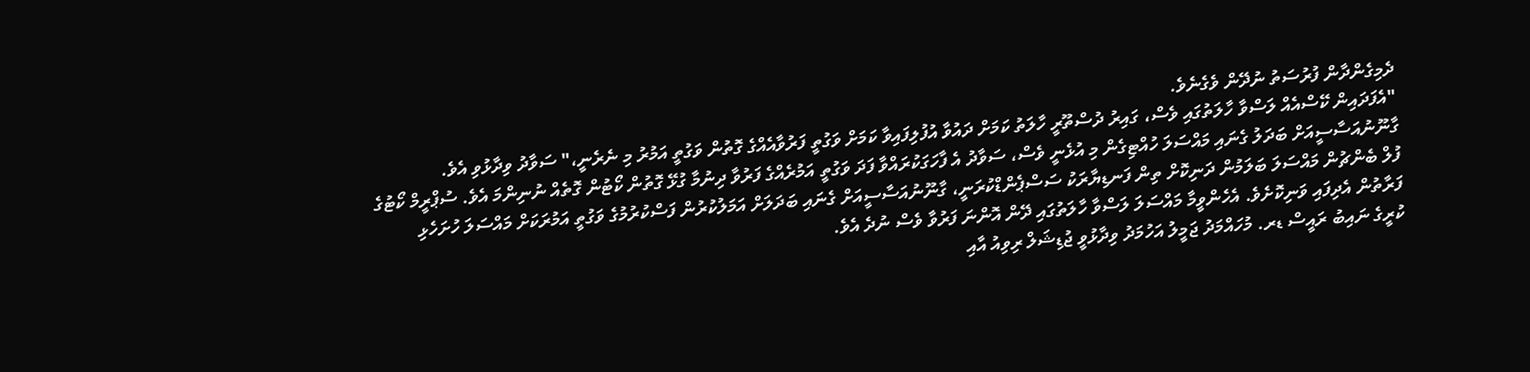ދެމިގެންދާން ފުރުސަތު ނުދޭން ވެގެނެވެ.
"އެފަދައިން ކޭސްއެއް ލަސްވާ ހާލަތުގައި ވެސް، ގައިރު ދުސްތޫރީ ހާލަތު ކަމަށް ދައުވާ އުފުލިފައިވާ ކަމަށް ވަގުތީ ފަރުވާއެއްގެ ގޮތުން ވަގުތީ އަމުރު މި ނެރެނީ،" ސަވާދު ވިދާޅުވި އެވެ.
ގާނޫނުއަސާސީއަށް ބަދަލު ގެނައި މައްސަލަ ހުއްޓިގެން މި އުޅެނީ ވެސް، ސަވާދު އެ ފާހަގަކުރައްވާ ފަދަ ވަގުތީ އަމުރެއްގެ ފަރުވާ ދިނުމާ ގުޅޭ ގޮތުން ކޯޓުން ގޮތެއް ނުނިންމަ އެވެ. ސުޕްރީމް ކޯޓުގެ ފުލް ބެންޗުން މައްސަލަ ބަލަމުން ދަނިކޮށް ތިން ފަނޑިޔާރަކު ސަސްޕެންޑްކުރަނީ، ގާނޫނުއަސާސީއަށް ގެނައި ބަދަލަށް އަމަލުކުރުން ފަސްކުރުމުގެ ވަގުތީ އަމުރަކަށް މައްސަލަ ހުށަހެޅި ފަރާތުން އެދިފައި ވަނިކޮށެވެ. އެހެންވީމާ މައްސަލަ ލަސްވާ ހާލަތުގައި ދޭން އޮންނަ ފަރުވާ ވެސް ނުދެ އެވެ.
ކުރީގެ ނައިބު ރައީސް ޑރ. މުހައްމަދު ޖަމީލު އަހުމަދު ވިދާޅުވީ ޖުޑިޝަލް ރިވިއު އާއި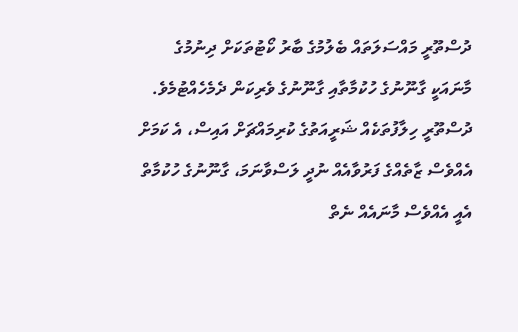ދުސްތޫރީ މައްސަލަތައް ބެލުމުގެ ބާރު ކޯޓުތަކަށް ދިނުމުގެ މާނައަކީ ގާނޫނުގެ ހުކުމާތާއި ގާނޫނުގެ ވެރިކަން ދެމެހެއްޓުމެވެ. ދުސްތޫރީ ހިލާފުތަކެއް ޝަރީއަތުގެ ކުރިމައްޗަށް އައިސް، އެ ކަމަށް އެއްވެސް ޒާތެއްގެ ފަރުވާއެއް ނުދީ ލަސްވާނަމަ، ގާނޫނުގެ ހުކުމާތް އެއީ އެއްވެސް މާނައެއް ނެތް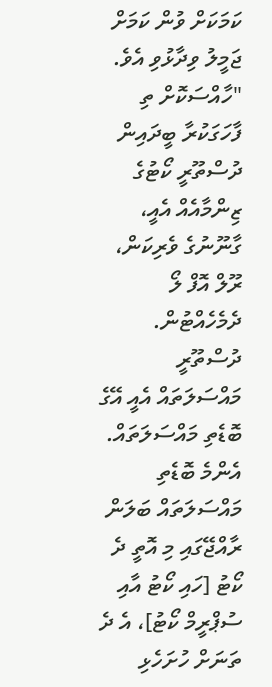ކަމަކަށް ވުން ކަމަށް ޖަމީލު ވިދާޅުވި އެވެ.
"ހާއްސަކޮށް ތި ފާހަގަކުރާ ބީދައިން ދުސްތޫރީ ކޯޓުގެ ޒިންމާއެއް އެއީ، ގާނޫނުގެ ވެރިކަން، ރޫލް އޮފް ލޯ ދެމެހެއްޓުން. ދުސްތޫރީ މައްސަލަތައް އެއީ އޭގެ ބޮޑެތި މައްސަލަތައް. އެންމެ ބޮޑެތި މައްސަލަތައް ބަލަން ރާއްޖޭގައި މި އޮތީ ދެ ކޯޓު [ހައި ކޯޓު އާއި ސުޕްރީމް ކޯޓު]، އެ ދެ ތަނަށް ހުށަހެޅި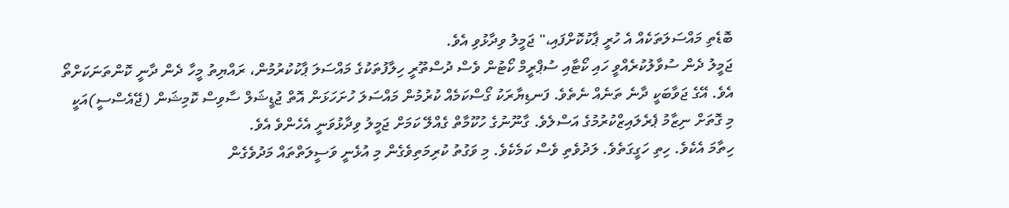ބޮޑެތި މައްސަލަތަކެއް އެ ހުރީ ޕާކުކޮށްފައި،" ޖަމީލު ވިދާޅުވި އެވެ.
ޖަމީލު ދެން ސުވާލުކުރެއްވީ ހައި ކޯޓާއި ސުޕްރީމް ކޯޓުން ވެސް ދުސްތޫރީ ހިލާފުތަކުގެ މައްސަލަ ޕާކުކުރުމުން، ރައްޔިތު މީހާ ދެން ދާނީ ކޮންތަނަކަށްތޯ އެވެ. އޭގެ ޖަވާބަކީ ދާނެ ތަނެއް ނެތެވެ. ފަނޑިޔާރަކު ގޯސްކަމެއް ކުރުމުން މައްސަލަ ހުށަހަޅަން އޮތް ޖުޑީޝަލް ސާވިސް ކޮމިޝަން (ޖޭއެސްސީ)އަކީ މި ގޮތަށް ނިޒާމު ޕެރެލައިޒްކުރުމުގެ އަސްލެވެ. ގާނޫނުގެ ހުކޫމާތް ގެއްލޭ ކަމަށް ޖަމީލު ވިދާޅުވަނީ އެހެންވެ އެވެ.
ހިތާމަ އެކެވެ. ހިތި ހަގީގަތެވެ. ލަދުވެތި ވެސް ކަމެކެވެ. މި ވަގުތު ކުރިމަތިވެގެން މި އުޅެނީ ވަސީލަތްތައް މަދުވެގެން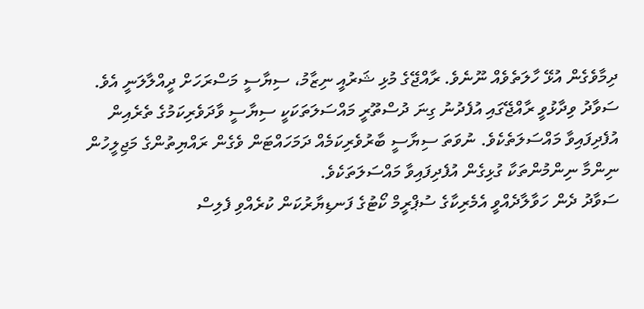ދިމާވެގެން އުޅޭ ހާލަތެވެއް ނޫނެވެ. ރާއްޖޭގެ މުޅި ޝަރުއީ ނިޒާމު، ސިޔާސީ މަސްރަހަށް ދީއްލާލަނީ އެވެ.
ސަވާދު ވިދާޅުވީ ރާއްޖޭގައި އުފެދުނު ގިނަ ދުސްތޫރީ މައްސަލަތަކަކީ ސިޔާސީ ވާދަވެރިކަމުގެ ތެރެއިން އުފެދިފައިވާ މައްސަލަތެކެވެ. ނުވަތަ ސިޔާސީ ބާރުވެރިކަމެއް ދަމަހައްޓަން ވެގެން ރައްޔިތުންގެ މަޖިލީހުން ނިންމާ ނިންމުންތަކާ ގުޅިގެން އުފެދިފައިވާ މައްސަލަތަކެވެ.
ސަވާދު ދެން ހަވާލާދެއްވީ އެމެރިކާގެ ސުޕްރީމް ކޯޓުގެ ފަނޑިޔާރުކަން ކުރެއްވި ފެލިސް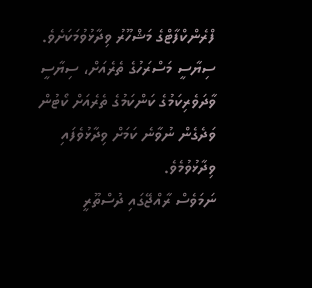ފްރެންކްފާޓްގެ މަޝްހޫރު ވިދާޅުވުމަކަށެވެ. ސިޔާސީ މަސްރަހުގެ ތެރެއަށް، ސިޔާސީ ވާދަވެރިކަމުގެ ކަންކަމުގެ ތެރެއަށް ކޯޓުން ވަދެގެން ނުވާނެ ކަމަށް ވިދާޅުވެފައި ވިދާޅުވުމެވެ.
ނަމަވެސް ރާއްޖޭގައި ދުސްތޫރީ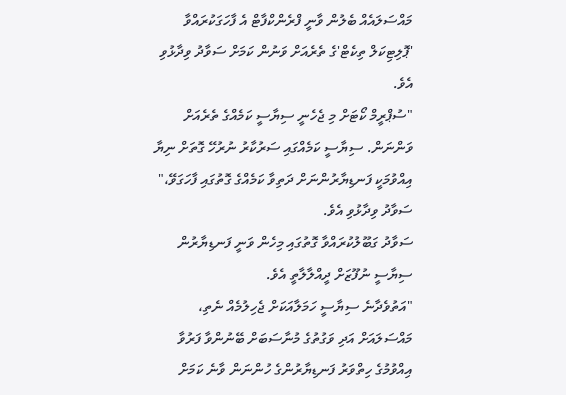މައްސަލައެއް ބެލުން ވާނީ ފްރެންކްފާޓް އެ ފާހަގަކުރައްވާ 'ޕޮލިޓިކަލް ތިކެޓް'ގެ ތެރެއަށް ވަނުން ކަމަށް ސަވާދު ވިދާޅުވި އެވެ.
"ސުޕްރީމް ކޯޓަށް މި ޖެހެނީ ސިޔާސީ ކަމެއްގެ ތެރެއަށް ވަންނަން. ސިޔާސީ ކަމެއްގައި ސަރުކާރު ނުރުހޭ ގޮތަށް ނިޔާ އިއްވުމަކީ ފަނޑިޔާރުންނަށް ދަތިވާ ކަމެއްގެ ގޮތުގައި ފާހަގަވޭ،" ސަވާދު ވިދާޅުވި އެވެ.
ސަވާދު ގަބޫލުކުރައްވާ ގޮތުގައި މިހެން ވަނީ ފަނޑިޔާރުން ސިޔާސީ ނުފޫޒަށް ދީއްލާލާތީ އެވެ.
"އަތުވެދާނެ ސިޔާސީ ހަމަލާއަކަށް ޖެހިލުމެއް ނެތި، މައްސަލައަށް އަދި ވަގުތުގެ މުނާސަބަށް ބޭނުންވާ ފަރުވާ އިއްވުމުގެ ހިތްވަރު ފަނޑިޔާރުންގެ ހުންނަން ވާނެ ކަމަށް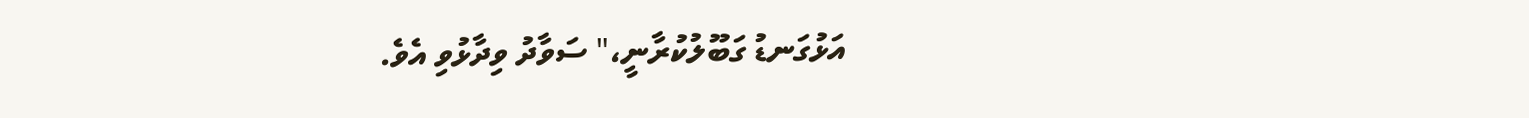އަޅުގަނޑު ގަބޫލުކުރާނީ،" ސަވާދު ވިދާޅުވި އެވެ.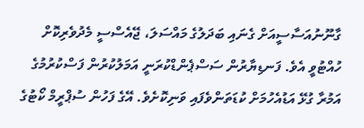ގާނޫނުއަސާސީއަށް ގެނައި ބަދަލުގެ މައްސަލަ، ޖޭއެސްސީ މެދުވެރިކޮށް ހުއްޓުވީ އެވެ. ފަނޑިޔާރުން ސަސްޕެންޑްކުރަނީ އަމަލުކުރުން ފަސްކުރުމުގެ އަމުރާ ގުޅޭ އަޑުއެހުމަށް ކުޑަތަންވެފައި ވަނިކޮށެވެ. އޭގެ ފަހުން ސުޕްރީމް ކޯޓުގެ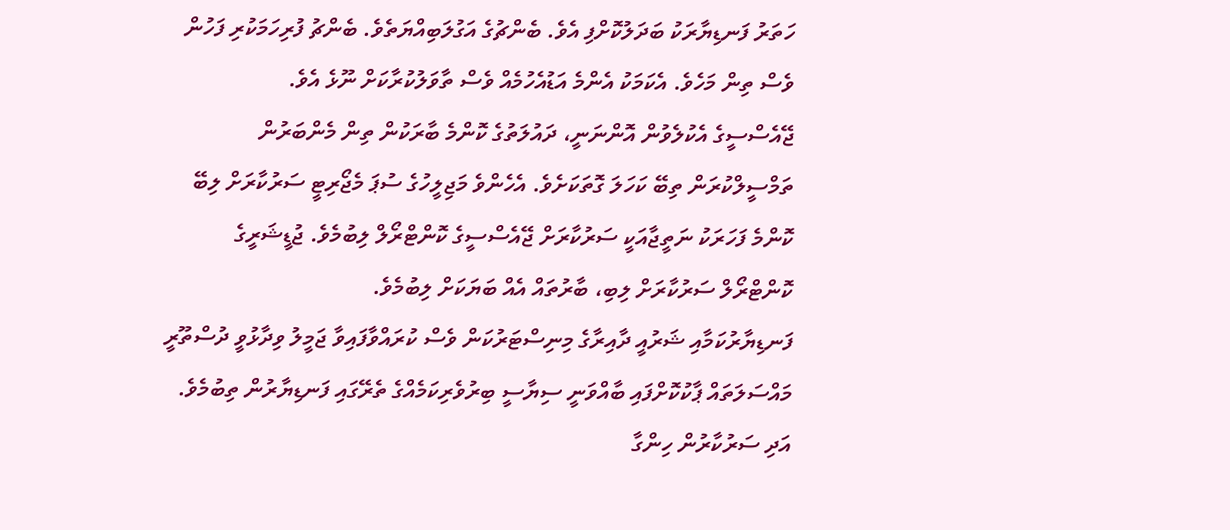ހަތަރު ފަނޑިޔާރަކު ބަދަލުކޮށްފި އެވެ. ބެންޗުގެ އަގުލަބިއްޔަތެވެ. ބެންޗު ފުރިހަމަކުރި ފަހުން ވެސް ތިން މަހެވެ. އެކަމަކު އެންމެ އަޑުއެހުމެއް ވެސް ތާވަލުކުރާކަށް ނޫޅެ އެވެ.
ޖޭއެސްސީގެ އެކުލެވުން އޮންނަނީ، ދައުލަތުގެ ކޮންމެ ބާރަކުން ތިން މެންބަރުން ތަމްސީލްކުރަން ތިބޭ ކަހަލަ ގޮތަކަށެވެ. އެހެންވެ މަޖިލީހުގެ ސުޕަ މެޖޯރިޓީ ސަރުކާރަށް ލިބޭ ކޮންމެ ފަހަރަކު ނަތީޖާއަކީ ސަރުކާރަށް ޖޭއެސްސީގެ ކޮންޓްރޯލް ލިބުމެވެ. ޖުޑީޝަރީގެ ކޮންޓްރޯލް ސަރުކާރަށް ލިބި، ބާރުތައް އެއް ބަޔަކަށް ލިބުމެވެ.
ފަނޑިޔާރުކަމާއި ޝަރުއީ ދާއިރާގެ މިނިސްޓަރުކަން ވެސް ކުރައްވާފައިވާ ޖަމީލު ވިދާޅުވީ ދުސްތޫރީ މައްސަލަތައް ޕާކުކޮށްފައި ބާއްވަނީ ސިޔާސީ ބިރުވެރިކަމެއްގެ ތެރޭގައި ފަނޑިޔާރުން ތިބުމެވެ. އަދި ސަރުކާރުން ހިންގާ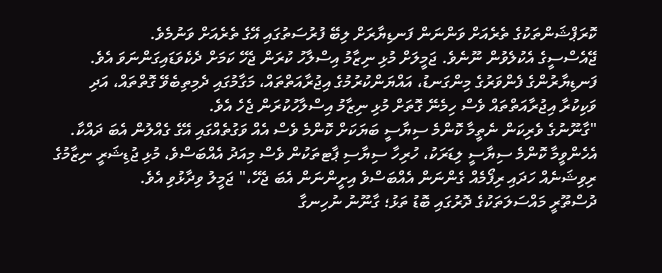ކޮރަޕްޝަންތަކުގެ ތެރެއަށް ވަންނަން ފަނޑިޔާރަށް ލިބޭ ފުރުސަތުގައި އޭގެ ތެރެއަށް ވަނުމެވެ.
ޖޭއެސްސީގެ އެކުލެވުން ނޫނެވެ. ޖަމީލަށް މުޅި ނިޒާމު އިސްލާހު ކުރަން ޖެހޭ ކަމަށް ދެކެވަޑައިގަންނަވަ އެވެ. ފަނޑިޔާރުންގެ ފެންވަރުގެ މިންގަނޑު، އައްޔަންކުރުމުގެ އިޖުރާއަތްތައް، މަގާމުގައި ދެމިތިބެވޭ ގޮތްތައް، އަދި ވަކިކުރާ އިޖުރާއަތްތައް ވެސް ހިމެނޭ ގޮތަށް މުޅި ނިޒާމު އިސްލާހުކުރަން ޖެހެ އެވެ.
"ގާނޫނުގެ ވެރިކަން ނެތީމާ ކޮންމެ ސިޔާސީ ބަޔަކަށް ކޮންމެ ވެސް އެއް ވަގުތެއްގައި އޭގެ ގެއްލުން އެބަ ދައްކާ. އެހެންވީމާ ކޮންމެ ސިޔާސީ ލިޑަރަކު، ހުރިހާ ސިޔާސި ޕާޓތަކުން ވެސް މިއަދު އެއްބަސްވެ، މުޅި ޖުޑިޝަރީ ނިޒާމުގެ ރިވިޝަނެއް ހަދައި ރިފޯމެއް ގެންނަން އެއްބަސްވެ އިށީންނަން އެބަ ޖެހޭ،" ޖަމީލު ވިދާޅުވި އެވެ.
ދުސްތޫރީ މައްސަލަތަކުގެ ދޮރުގައި ބޮޑު ތަޅު؛ ގާނޫނު ނުހިނގާ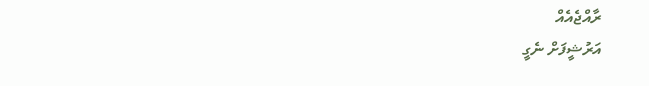ރާއްޖެއެއް
އަރުޝީފަށް ނެގީ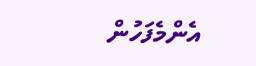އެންމެފަހުން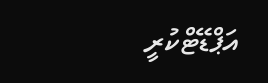އަޕްޑޭޓްކުރީ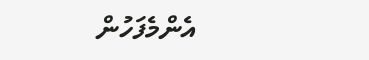އެންމެފަހުން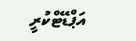އަޕްޑޭޓްކުރީ